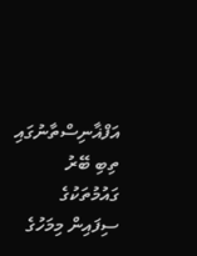އަފްޣާނިސްތާނުގައި ތިބި ބޭރު ގައުމުތަކުގެ ސިފައިން މިމަހުގެ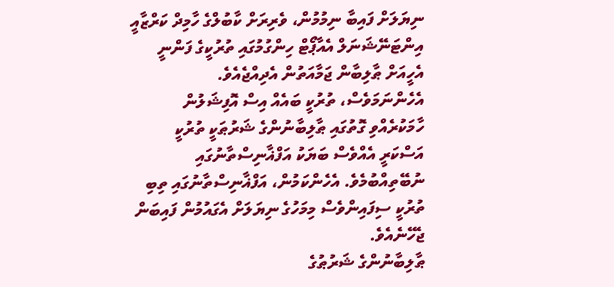ނިޔަލަށް ފައިބާ ނިމުމުން، ވެރިރަށް ކާބުލްގެ ހާމިދް ކަރްޒާއީ އިންޓަނޭޝަނަލް އެއާޕޯޓް ހިންގުމުގައި ތުރުކީގެ ފަންނީ އެހީއަށް ޠާލިބާން ޖަމާއަތުން އެދިއްޖެއެވެ. އެހެންނަމަވެސް، ތުރުކީ ބައެއް އިސް އޮފިޝަލުން ހާމަކުރެއްވި ގޮތުގައި ޠާލިބާނުންގެ ޝަރުޠަކީ ތުރުކީ އަސްކަރީ އެއްވެސް ބަޔަކު އަފްޣާނިސްތާނުގައި ނުބޭތިއްބުމެވެ. އެހެންކަމުން، އަފްޣާނިސްތާނުގައި ތިބި ތުރުކީ ސިފައިންވެސް މިމަހުގެ ނިޔަލަށް އެގައުމުން ފައިބަން ޖެހޭނެއެވެ.
ޠާލިބާނުންގެ ޝަރުޠުގެ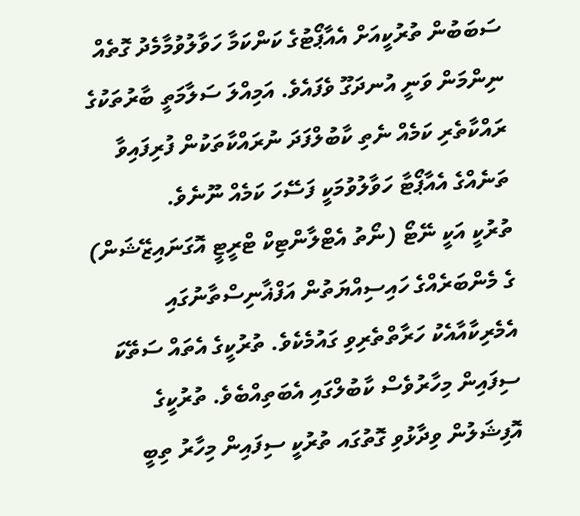ސަބަބުން ތުރުކީއަށް އެއާޕޯޓުގެ ކަންކަމާ ހަވާލުވުމާމެދު ގޮތެއް ނިންމަން ވަނީ އުނދަގޫ ވެފައެވެ. އަމިއްލަ ސަލާމަތީ ބާރުތަކުގެ ރައްކާތެރި ކަމެއް ނެތި ކާބުލްފަދަ ނުރައްކާތަކުން ފުރިފައިވާ ތަނެއްގެ އެއާޕޯޓާ ހަވާލުވުމަކީ ފަސޭހަ ކަމެއް ނޫނެވެ.
ތުރުކީ އަކީ ނޭޓޯ (ނޯތު އެޓްލާންޓިކް ޓްރީޓީ އޮގަނައިޒޭޝަން) ގެ މެންބަރެއްގެ ހައިސިއްޔަތުން އަފްޣާނިސްތާނުގައި އެމެރިކާއާއެކު ހަރާތްތެރިވި ގައުމެކެވެ. ތުރުކީގެ އެތައް ސަތޭކަ ސިފައިން މިހާރުވެސް ކާބުލްގައި އެބަތިއްބެވެ. ތުރުކީގެ އޮފިޝަލުން ވިދާޅުވި ގޮތުގައ ތުރުކީ ސިފައިން މިހާރު ތިބީ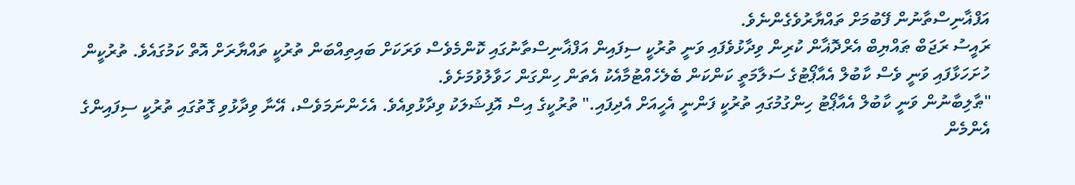އަފްޣާނިސްތާނުން ފޭބުމަށް ތައްޔާރުވެގެންނެވެ.
ރައީސު ރަޖަބް ޠައްޔިބް އެރްދޮޣާން ކުރިން ވިދާޅުވެފައި ވަނީ ތުރުކީ ސިފައިން އަފްޣާނިސްތާނުގައި ކޮންމެވެސް ވަރަކަށް ބައިތިއްބަން ތުރުކީ ތައްޔާރަށް އޮތް ކަމުގައެވެ. ތުރުކީން ހުށަހަޅާފައި ވަނީ ވެސް ކާބުލް އެއާޕޯޓުގެ ސަލާމަތީ ކަންކަން ބެލެހެއްޓުމާއެކު އެތަން ހިންގަން ހަވާލުވުމަށެވެ.
"ޠާލިބާނުން ވަނީ ކާބުލް އެއާޕޯޓު ހިންގުމުގައި ތުރުކީ ފަންނީ އެހީއަށް އެދިފައި." ތުރުކީގެ އިސް އޮފިޝަލަކު ވިދާޅުވިއެވެ. އެހެންނަމަވެސް، އޭނާ ވިދާޅުވި ގޮތުގައި ތުރުކީ ސިފައިންގެ އެންމެން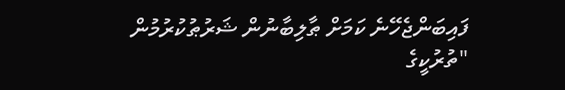ފައިބަންޖެހޭނެ ކަމަށް ޠާލިބާނުން ޝަރުޠުކުރުމުން
"ތުރުކީގެ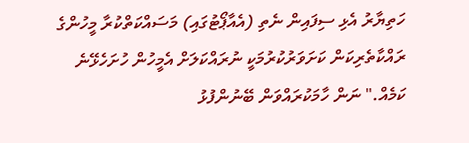ހަތިޔާރު އެޅި ސިފައިން ނެތި (އެއާޕޯޓުގައި) މަސައްކަތްކުރާ މީހުންގެ ރައްކާތެރިކަން ކަށަވަރުކުރުމަކީ ނުރައްކަލަށް އެމީހުން ހުށަހެޅޭނެ ކަމެއް." ނަން ހާމަކުރައްވަން ބޭނުންފުޅު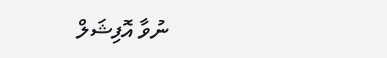ނުވާ އޮފިޝަލް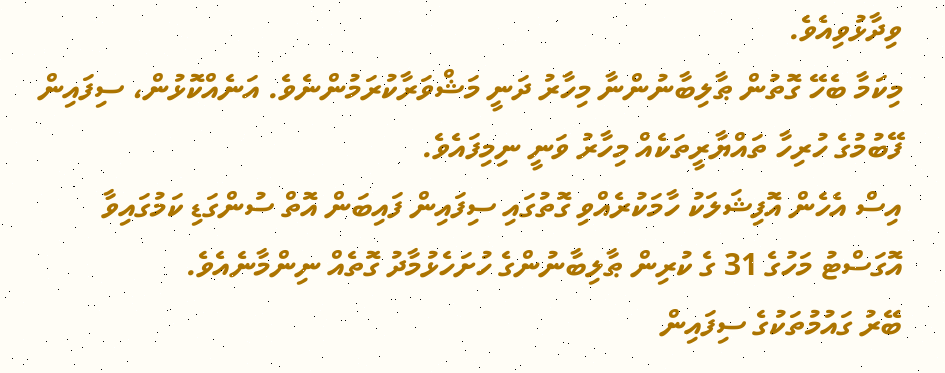ވިދާޅުވިއެވެ.
މިކަމާ ބެހޭ ގޮތުން ޠާލިބާނުންނާ މިހާރު ދަނީ މަޝްވަރާކުރަމުންނެވެ. އަނެއްކޮޅުން، ސިފައިން ފޭބުމުގެ ހުރިހާ ތައްޔާރީތަކެއް މިހާރު ވަނީ ނިމިފައެވެ.
އިސް އެހެން އޮފިޝަލަކު ހާމަކުރެއްވި ގޮތުގައި ސިފައިން ފައިބަން އޮތް ސުންގަޑި ކަމުގައިވާ އޮގަސްޓު މަހުގެ 31 ގެ ކުރިން ޠާލިބާނުންގެ ހުށަހެޅުމާދު ގޮތެއް ނިންމާނެއެވެ.
ބޭރު ގައުމުތަކުގެ ސިފައިން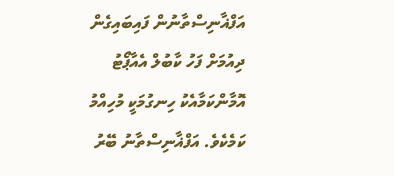އަފްޣާނިސްތާނުން ފައިބައިގެން ދިއުމަށް ފަހު ކާބުލް އެއާޕޯޓު އޮމާންކަމާއެކު ހިނގުމަކީ މުހިއްމު ކަމެކެވެ. އަފްޣާނިސްތާނު ބޭރު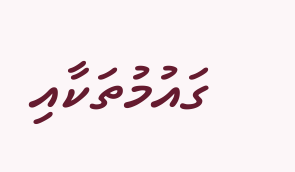ގައުމުތަކާއި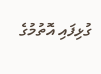ގުޅިފައި އޮތުމުގެ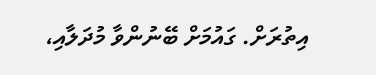އިތުރަށް. ގައުމަށް ބޭނުންވާ މުދަލާއި،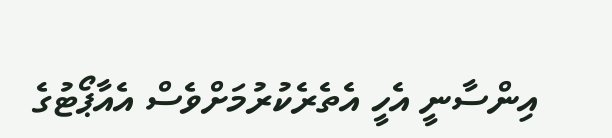އިންސާނީ އެހީ އެތެރެކުރުމަށްވެސް އެއާޕޯޓުގެ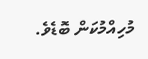މުހިއްމުކަން ބޮޑެވެ.